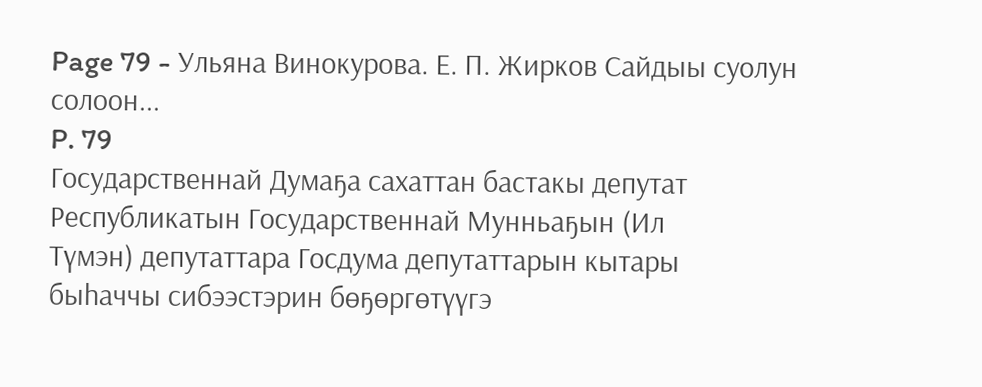Page 79 - Ульяна Винокурова. Е. П. Жирков Сайдыы суолун солоон...
P. 79
Государственнай Думаҕа сахаттан бастакы депутат
Республикатын Государственнай Мунньаҕын (Ил
Түмэн) депутаттара Госдума депутаттарын кытары
быһаччы сибээстэрин бөҕөргөтүүгэ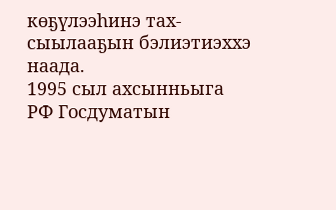көҕүлээһинэ тах-
сыылааҕын бэлиэтиэххэ наада.
1995 сыл ахсынньыга РФ Госдуматын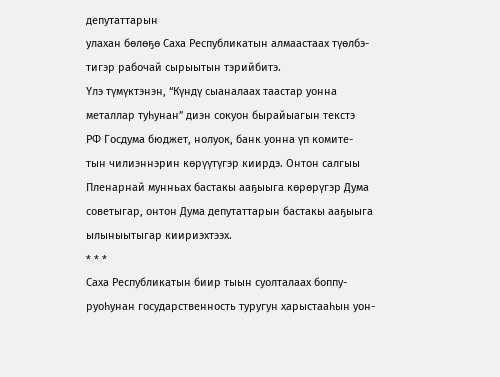депутаттарын
улахан бөлөҕө Саха Республикатын алмаастаах түөлбэ-
тигэр рабочай сырыытын тэрийбитэ.
Үлэ түмүктэнэн, “Күндү сыаналаах таастар уонна
металлар туһунан” диэн сокуон бырайыагын текстэ
РФ Госдума бюджет, нолуок, банк уонна үп комите-
тын чилиэннэрин көрүүтүгэр киирдэ. Онтон салгыы
Пленарнай мунньах бастакы ааҕыыга көрөрүгэр Дума
советыгар, онтон Дума депутаттарын бастакы ааҕыыга
ылыныытыгар киириэхтээх.
* * *
Саха Республикатын биир тыын суолталаах боппу-
руоһунан государственность туругун харыстааһын уон-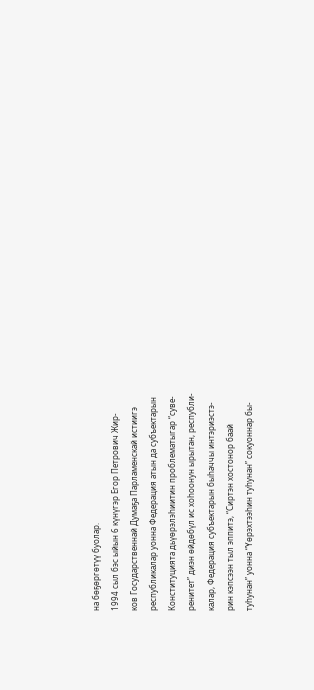на бөҕөргөтүү буолар.
1994 сыл бэс ыйын 6 күнүгэр Егор Петрович Жир-
ков Государственнай Думаҕа Парламенскай истиигэ
республикалар уонна Федерация атын да субъектарын
Конституцията дьүөрэлэһиитин проблематыгар “суве-
ренитет” диэн өйдөбүл ис хоһоонун ырытан, республи-
калар, Федерация субъектарын быһаччы интэриэстэ-
рин кэпсээн тыл эппитэ, “Сиртэн хостонор баай
туһунан” уонна “Үөрэхтээһин туһунан” сокуоннар бы-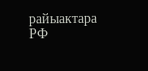райыактара РФ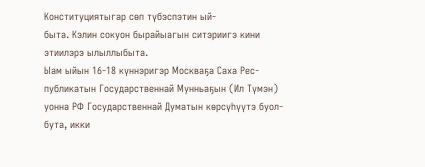Конституциятыгар сөп түбэспэтин ый-
быта. Кэлин сокуон бырайыагын ситэриигэ кини
этиилэрэ ылыллыбыта.
Ыам ыйын 16-18 күннэригэр Москваҕа Саха Рес-
публикатын Государственнай Мунньаҕын (Ил Түмэн)
уонна РФ Государственнай Думатын көрсүһүүтэ буол-
бута, икки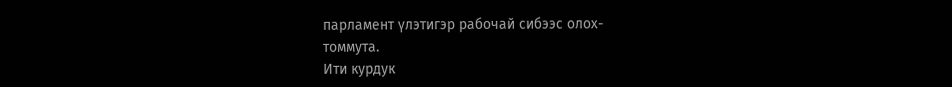парламент үлэтигэр рабочай сибээс олох-
томмута.
Ити курдук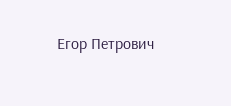Егор Петрович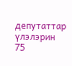депутаттар үлэлэрин
75